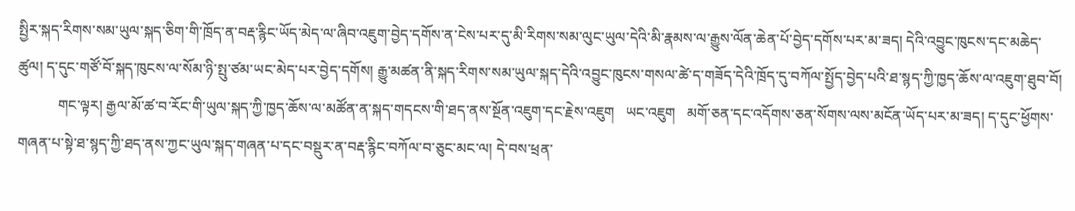སྤྱིར་སྐད་རིགས་སམ་ཡུལ་སྐད་ཅིག་གི་ཁྲོད་ན་བརྡ་རྙིང་ཡོད་མེད་ལ་ཞིབ་འཇུག་བྱེད་དགོས་ན་ངེས་པར་དུ་མི་རིགས་སམ་ལུང་ཡུལ་དེའི་མི་རྣམས་ལ་རྒྱུས་ལོན་ཆེན་པོ་བྱེད་དགོས་པར་མ་ཟད། དེའི་འབྱུང་ཁུངས་དང་མཆེད་ཚུལ། ད་དུང་གཙོ་བོ་སྐད་ཁུངས་ལ་སོམ་ཉི་སྤུ་ཙམ་ཡང་མེད་པར་བྱེད་དགོས། རྒྱུ་མཚན་ནི་སྐད་རིགས་སམ་ཡུལ་སྐད་དེའི་འབྱུང་ཁུངས་གསལ་ཚེ་ད་གཟོད་དེའི་ཁྲོད་དུ་བཀོལ་སྤྱོད་བྱེད་པའི་ཐ་སྙད་ཀྱི་ཁྱད་ཆོས་ལ་འཇུག་ཐུབ་བོ།
           གང་ལྟར། རྒྱལ་མོ་ཚ་བ་རོང་གི་ཡུལ་སྐད་ཀྱི་ཁྱད་ཆོས་ལ་མཚོན་ན་སྐད་གདངས་གི་ཐད་ནས་སྔོན་འཇུག་དང་རྗེས་འཇུག   ཡང་འཇུག   མགོ་ཅན་དང་འདོགས་ཅན་སོགས་ལས་མངོན་ཡོད་པར་མ་ཟད། ད་དུང་ཕྱོགས་གཞན་པ་སྟེ་ཐ་སྙད་ཀྱི་ཐད་ནས་ཀྱང་ཡུལ་སྐད་གཞན་པ་དང་བསྡུར་ན་བརྡ་རྙིང་བཀོལ་བ་ཅུང་མང་ལ། དེ་བས་ཕྲན་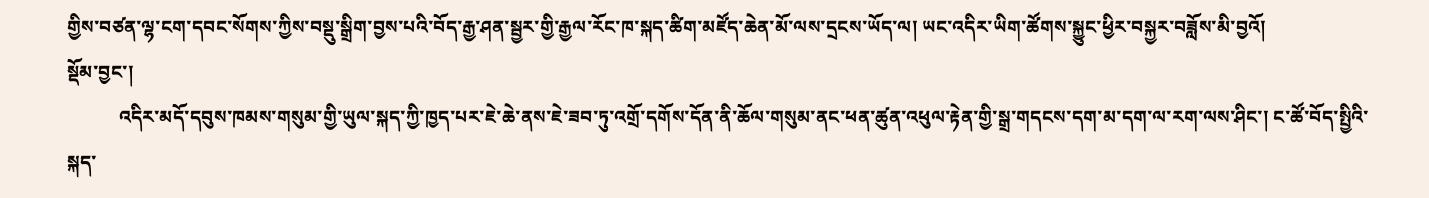གྱིས་བཙན་ལྷ་ངག་དབང་སོགས་ཀྱིས་བསྡུ་སྒྲིག་བྱས་པའི་བོད་རྒྱ་ཤན་སྦྱར་གྱི་རྒྱལ་རོང་ཁ་སྐད་ཚིག་མཛོད་ཆེན་མོ་ལས་དྲངས་ཡོད་ལ། ཡང་འདིར་ཡིག་ཚོགས་སྐྱུང་ཕྱིར་བསྐྱར་བཟློས་མི་བྱའོ།
སྡོམ་བྱང་།
           འདིར་མདོ་དབུས་ཁམས་གསུམ་གྱི་ཡུལ་སྐད་ཀྱི་ཁྱད་པར་ཇེ་ཆེ་ནས་ཇེ་ཟབ་ཏུ་འགྲོ་དགོས་དོན་ནི་ཆོལ་གསུམ་ནང་ཕན་ཚུན་འཕུལ་རྟེན་གྱི་སྒྲ་གདངས་དག་མ་དག་ལ་རག་ལས་ཤིང་། ང་ཚོ་བོད་སྤྱིའི་སྐད་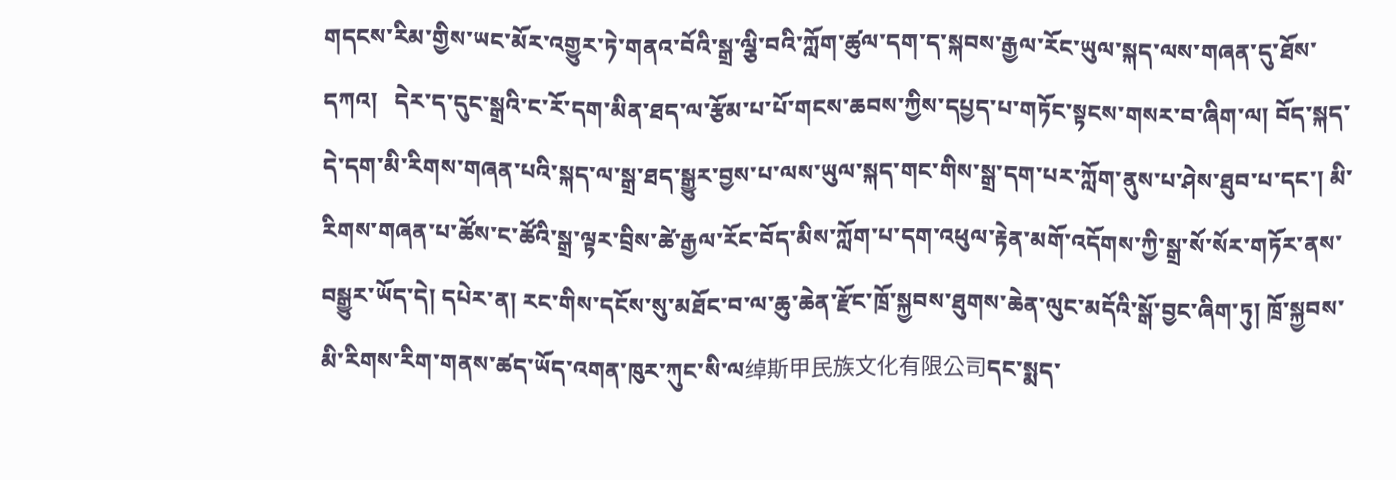གདངས་རིམ་གྱིས་ཡང་མོར་འགྱུར་ཏེ་གནའ་བོའི་སྒྲ་ལྕི་བའི་ཀློག་ཚུལ་དག་ད་སྐབས་རྒྱལ་རོང་ཡུལ་སྐད་ལས་གཞན་དུ་ཐོས་དཀའ།   དེར་ད་དུང་སྒྲའི་ང་རོ་དག་མིན་ཐད་ལ་རྩོམ་པ་པོ་གངས་ཆབས་ཀྱིས་དཔྱད་པ་གཏོང་སྟངས་གསར་བ་ཞིག་ལ། བོད་སྐད་དེ་དག་མི་རིགས་གཞན་པའི་སྐད་ལ་སྒྲ་ཐད་སྒྱུར་བྱས་པ་ལས་ཡུལ་སྐད་གང་གིས་སྒྲ་དག་པར་ཀློག་ནུས་པ་ཤེས་ཐུབ་པ་དང་། མི་རིགས་གཞན་པ་ཚོས་ང་ཚོའི་སྒྲ་ལྟར་བྲིས་ཚེ་རྒྱལ་རོང་བོད་མིས་ཀློག་པ་དག་འཕུལ་རྟེན་མགོ་འདོགས་ཀྱི་སྒྲ་སོ་སོར་གཏོར་ནས་བསྒྱུར་ཡོད་དེ། དཔེར་ན། རང་གིས་དངོས་སུ་མཐོང་བ་ལ་ཆུ་ཆེན་རྫོང་ཁྲོ་སྐྱབས་ཐུགས་ཆེན་ལུང་མདོའི་སྒོ་བྱང་ཞིག་ཏུ། ཁྲོ་སྐྱབས་མི་རིགས་རིག་གནས་ཚད་ཡོད་འགན་ཁུར་ཀུང་སི་ལ绰斯甲民族文化有限公司དང་སྨད་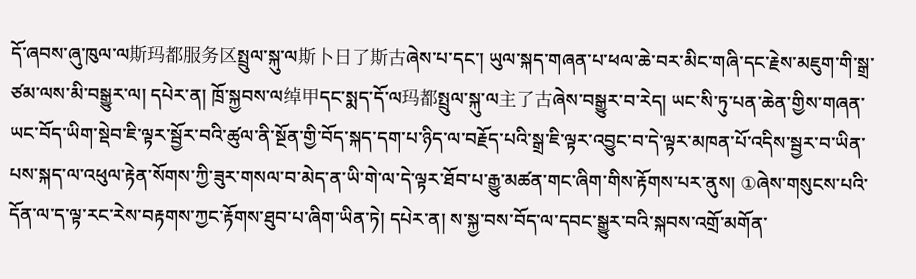དོ་ཞབས་ཞུ་ཁུལ་ལ斯玛都服务区སྤྲུལ་སྐུ་ལ斯卜日了斯古ཞེས་པ་དང་། ཡུལ་སྐད་གཞན་པ་ཕལ་ཆེ་བར་མིང་གཞི་དང་རྗེས་མཇུག་གི་སྒྲ་ཙམ་ལས་མི་བསྒྱུར་ལ། དཔེར་ན། ཁྲོ་སྐྱབས་ལ绰甲དང་སྨད་དོ་ལ玛都སྤྲུལ་སྐུ་ལ主了古ཞེས་བསྒྱུར་བ་རེད། ཡང་སི་ཏུ་པན་ཆེན་གྱིས་གཞན་ཡང་བོད་ཡིག་སྡེབ་ཇི་ལྟར་སྦྱོར་བའི་ཚུལ་ནི་སྔོན་གྱི་བོད་སྐད་དག་པ་ཉིད་ལ་བརྗོད་པའི་སྒྲ་ཇི་ལྟར་འབྱུང་བ་དེ་ལྟར་མཁན་པོ་འདིས་སྦྱར་བ་ཡིན་པས་སྐད་ལ་འཕུལ་རྟེན་སོགས་ཀྱི་ཟུར་གསལ་བ་མེད་ན་ཡི་གེ་ལ་དེ་ལྟར་ཐོབ་པ་རྒྱུ་མཚན་གང་ཞིག་གིས་རྟོགས་པར་ནུས། ①ཞེས་གསུངས་པའི་དོན་ལ་ད་ལྟ་རང་རེས་བརྟགས་ཀྱང་རྟོགས་ཐུབ་པ་ཞིག་ཡིན་ཏེ། དཔེར་ན། ས་སྐྱ་བས་བོད་ལ་དབང་སྒྱུར་བའི་སྐབས་འགྲོ་མགོན་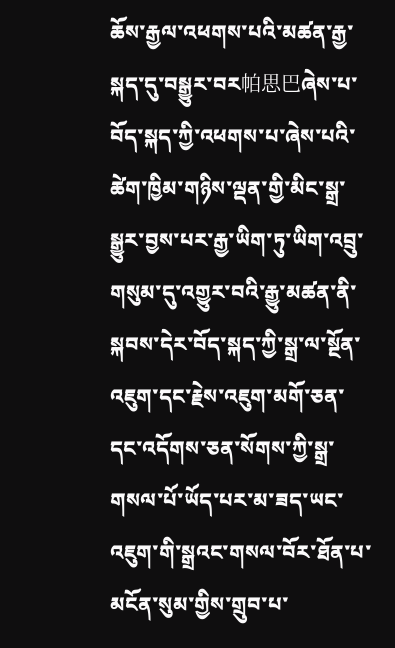ཆོས་རྒྱལ་འཕགས་པའི་མཚན་རྒྱ་སྐད་དུ་བསྒྱུར་བར帕思巴ཞེས་པ་བོད་སྐད་ཀྱི་འཕགས་པ་ཞེས་པའི་ཚེག་ཁྱིམ་གཉིས་ལྡན་གྱི་མིང་སྒྲ་སྒྱུར་བྱས་པར་རྒྱ་ཡིག་ཏུ་ཡིག་འབྲུ་གསུམ་དུ་འགྱུར་བའི་རྒྱུ་མཚན་ནི་སྐབས་དེར་བོད་སྐད་ཀྱི་སྒྲ་ལ་སྔོན་འཇུག་དང་རྗེས་འཇུག་མགོ་ཅན་དང་འདོགས་ཅན་སོགས་ཀྱི་སྒྲ་གསལ་པོ་ཡོད་པར་མ་ཟད་ཡང་འཇུག་གི་སྒྲའང་གསལ་བོར་ཐོན་པ་མངོན་སུམ་གྱིས་གྲུབ་པ་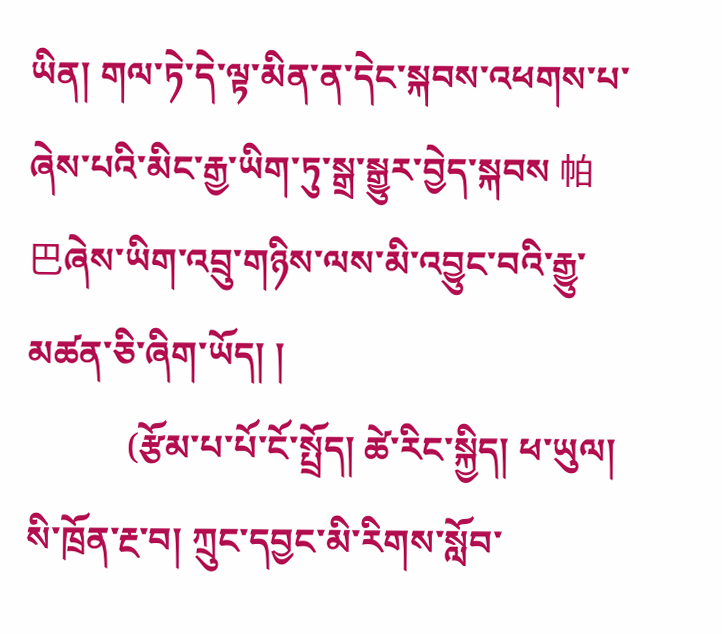ཡིན། གལ་ཏེ་དེ་ལྟ་མིན་ན་དེང་སྐབས་འཕགས་པ་ཞེས་པའི་མིང་རྒྱ་ཡིག་ཏུ་སྒྲ་སྒྱུར་བྱེད་སྐབས 帕 巴ཞེས་ཡིག་འབྲུ་གཉིས་ལས་མི་འབྱུང་བའི་རྒྱུ་མཚན་ཅི་ཞིག་ཡོད། །
           (རྩོམ་པ་པོ་ངོ་སྤྲོད། ཚེ་རིང་སྐྱིད། ཕ་ཡུལ། སི་ཁྲོན་རྔ་བ། ཀྲུང་དབྱང་མི་རིགས་སློབ་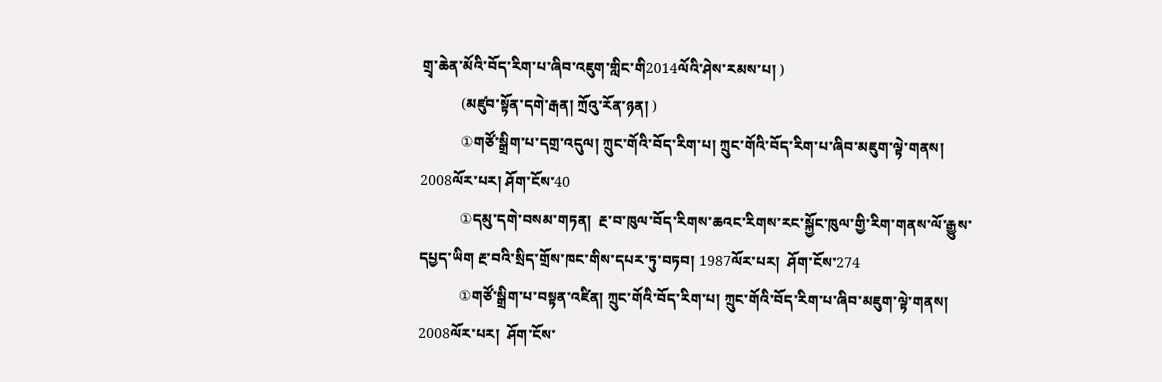གྲྭ་ཆེན་མོའི་བོད་རིག་པ་ཞིབ་འཇུག་གླིང་གི2014ལོའི་ཤེས་རམས་པ། )
           (མཛུབ་སྟོན་དགེ་རྒན། ཀྲོའུ་རོན་ཉན། )
           ①གཙོ་སྒྲིག་པ་དགྲ་འདུལ། ཀྲུང་གོའི་བོད་རིག་པ། ཀྲུང་གོའི་བོད་རིག་པ་ཞིབ་མཇུག་ལྟེ་གནས། 2008ལོར་པར། ཤོག་ངོས་40
           ①དམུ་དགེ་བསམ་གཏན།  རྔ་བ་ཁུལ་བོད་རིགས་ཆའང་རིགས་རང་སྐྱོང་ཁུལ་གྱི་རིག་གནས་ལོ་རྒྱུས་དཔྱད་ཡིག རྔ་བའི་སྲིད་གྲོས་ཁང་གིས་དཔར་ཏུ་བཏབ། 1987ལོར་པར།  ཤོག་ངོས་274
           ①གཙོ་སྒྲིག་པ་བསྟན་འཛིན། ཀྲུང་གོའི་བོད་རིག་པ། ཀྲུང་གོའི་བོད་རིག་པ་ཞིབ་མཇུག་ལྟེ་གནས། 2008ལོར་པར།  ཤོག་ངོས་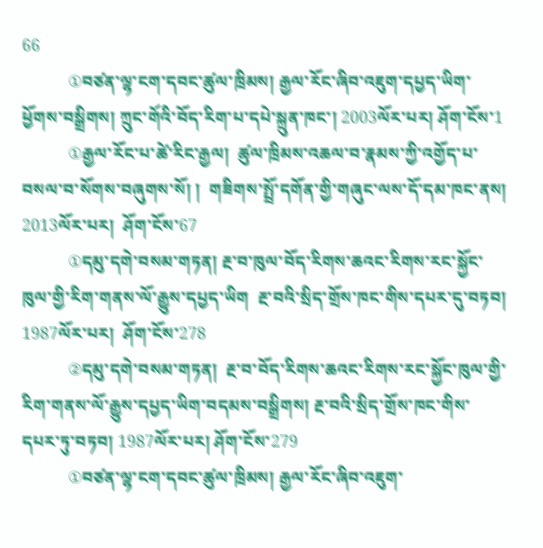66
           ①བཙན་ལྷ་ངག་དབང་ཚུལ་ཁྲིམས། རྒྱལ་རོང་ཞིབ་འཇུག་དཔྱད་ཡིག་ཕྱོགས་བསྒྲིགས། ཀྲུང་གོའི་བོད་རིག་པ་དཔེ་སྐྲུན་ཁང་། 2003ལོར་པར། ཤོག་ངོས་1
           ①རྒྱལ་རོང་པ་ཚེ་རིང་རྒྱལ།  ཚུལ་ཁྲིམས་འཆལ་བ་རྣམས་ཀྱི་འགྱོད་པ་བསལ་བ་སོགས་བཞུགས་སོ། །  གཟིགས་སྤྲོ་དགོན་གྱི་གཞུང་ལས་དོ་དམ་ཁང་ནས།  2013ལོར་པར།  ཤོག་ངོས་67
           ①དམུ་དགེ་བསམ་གཏན། རྔ་བ་ཁུལ་བོད་རིགས་ཆའང་རིགས་རང་སྐྱོང་ཁུལ་གྱི་རིག་གནས་ལོ་རྒྱུས་དཔྱད་ཡིག  རྔ་བའི་སྲིད་གྲོས་ཁང་གིས་དཔར་དུ་བཏབ། 1987ལོར་པར།  ཤོག་ངོས་278
           ②དམུ་དགེ་བསམ་གཏན།  རྔ་བ་བོད་རིགས་ཆའང་རིགས་རང་སྐྱོང་ཁུལ་གྱི་རིག་གནས་ལོ་རྒྱུས་དཔྱད་ཡིག་བདམས་བསྒྲིགས། རྔ་བའི་སྲིད་གྲོས་ཁང་གིས་དཔར་ཏུ་བཏབ། 1987ལོར་པར། ཤོག་ངོས་279
           ①བཙན་ལྷ་ངག་དབང་ཚུལ་ཁྲིམས། རྒྱལ་རོང་ཞིབ་འཇུག་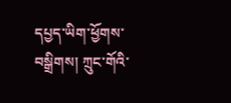དཔྱད་ཡིག་ཕྱོགས་བསྒྲིགས། ཀྲུང་གོའི་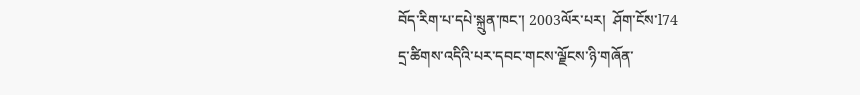བོད་རིག་པ་དཔེ་སྐྲུན་ཁང་། 2003ལོར་པར།  ཤོག་ངོས་l74
དྲ་ཚིགས་འདིའི་པར་དབང་གངས་ལྗོངས་ཉི་གཞོན་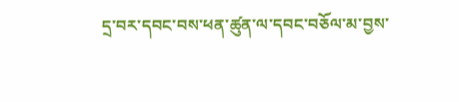དྲ་བར་དབང་བས་ཕན་ཚུན་ལ་དབང་བཅོལ་མ་བྱས་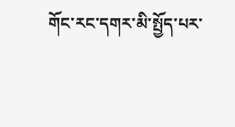གོང་རང་དགར་མི་སྤྱོད་པར་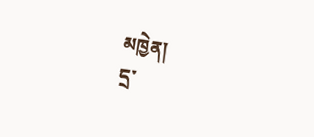མཁྱེན།
དྲ་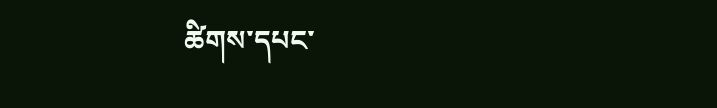ཚིགས་དཔང་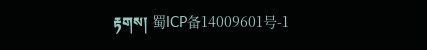རྟགས། 蜀ICP备14009601号-1